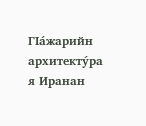ГӀа́жарийн архитекту́ра я Иранан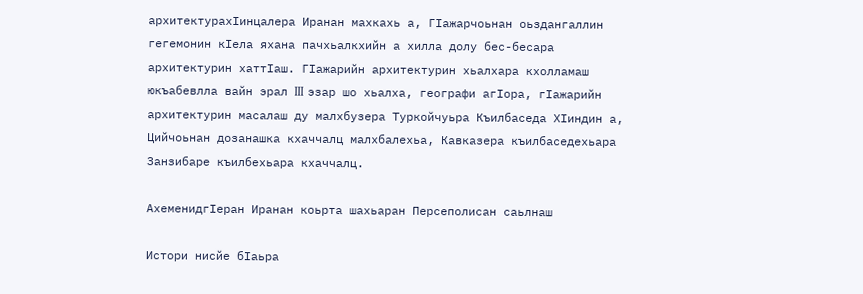архитектурахӀинцалера Иранан махкахь а, ГӀажарчоьнан оьздангаллин гегемонин кӀела яхана пачхьалкхийн а хилла долу бес-бесара архитектурин хаттӀаш. ГӀажарийн архитектурин хьалхара кхолламаш юкъабевлла вайн эрал III эзар шо хьалха, географи агӀора, гӀажарийн архитектурин масалаш ду малхбузера Туркойчуьра Къилбаседа ХӀиндин а, Цийчоьнан дозанашка кхаччалц малхбалехьа, Кавказера къилбаседехьара Занзибаре къилбехьара кхаччалц.

АхеменидгӀеран Иранан коьрта шахьаран Персеполисан саьлнаш

Истори нисйе бӀаьра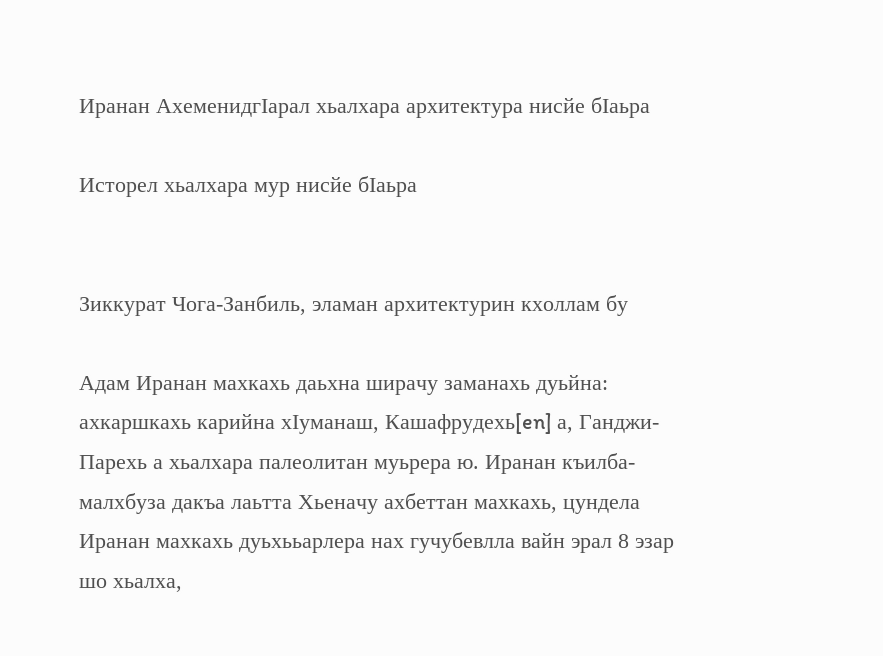Иранан АхеменидгӀарал хьалхара архитектура нисйе бӀаьра

Исторел хьалхара мур нисйе бӀаьра


Зиккурат Чога-Занбиль, эламан архитектурин кхоллам бу

Адам Иранан махкахь даьхна ширачу заманахь дуьйна: ахкаршкахь карийна хӀуманаш, Кашафрудехь[en] а, Ганджи-Парехь а хьалхара палеолитан муьрера ю. Иранан къилба-малхбуза дакъа лаьтта Хьеначу ахбеттан махкахь, цундела Иранан махкахь дуьхььарлера нах гучубевлла вайн эрал 8 эзар шо хьалха,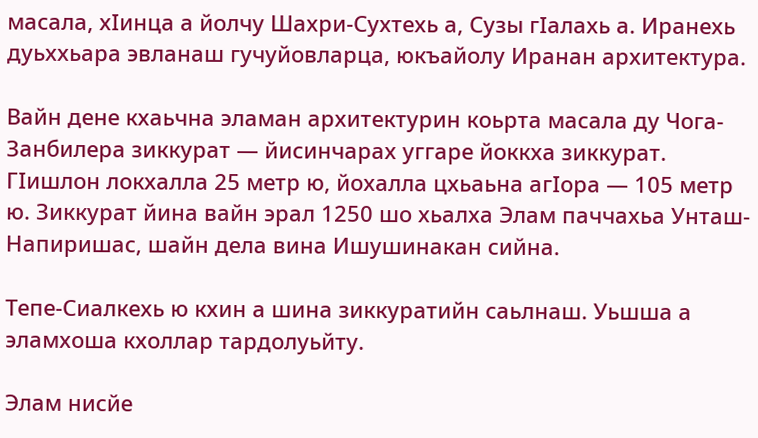масала, хӀинца а йолчу Шахри-Сухтехь а, Сузы гӀалахь а. Иранехь дуьххьара эвланаш гучуйовларца, юкъайолу Иранан архитектура.

Вайн дене кхаьчна эламан архитектурин коьрта масала ду Чога-Занбилера зиккурат — йисинчарах уггаре йоккха зиккурат. ГӀишлон локхалла 25 метр ю, йохалла цхьаьна агӀора — 105 метр ю. Зиккурат йина вайн эрал 1250 шо хьалха Элам паччахьа Унташ-Напиришас, шайн дела вина Ишушинакан сийна.

Тепе-Сиалкехь ю кхин а шина зиккуратийн саьлнаш. Уьшша а эламхоша кхоллар тардолуьйту.

Элам нисйе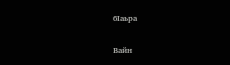бӀаьра

Вайн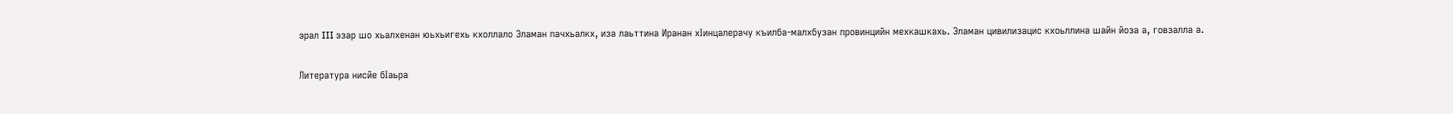эрал III эзар шо хьалхенан юьхьигехь кхоллало Эламан пачхьалкх, иза лаьттина Иранан хӀинцалерачу къилба-малхбузан провинцийн мехкашкахь. Эламан цивилизацис кхоьллина шайн йоза а, говзалла а.

Литература нисйе бӀаьра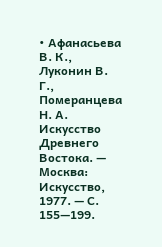• Афанасьева В. К., Луконин В. Г., Померанцева Н. А. Искусство Древнего Востока. — Москва: Искусство, 1977. — С. 155—199.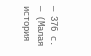— 376 с. — (Малая история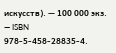искусств). — 100 000 экз. — ISBN 978-5-458-28835-4.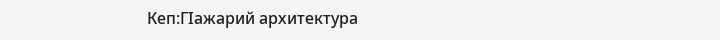Кеп:ГӀажарий архитектура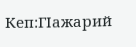Кеп:ГӀажарий